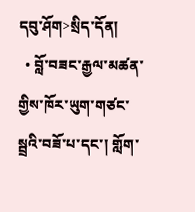དབུ་ཤོག>སྲིད་དོན།
  • བློ་བཟང་རྒྱལ་མཚན་གྱིས་ཁོར་ཡུག་གཙང་སྦྲའི་བཟོ་པ་དང་། གློག་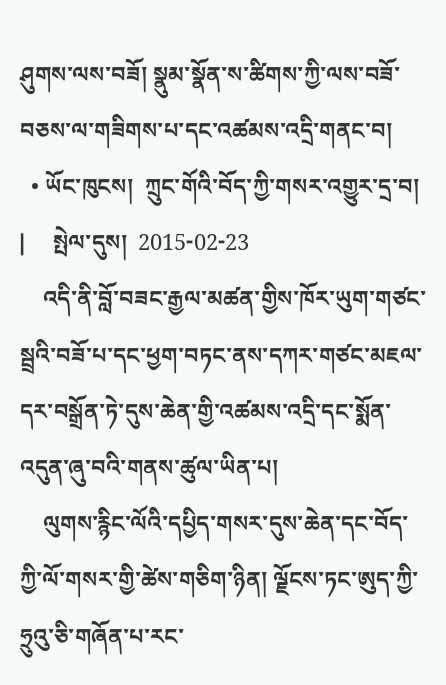ཤུགས་ལས་བཟོ། སྣུམ་སྣོན་ས་ཚིགས་ཀྱི་ལས་བཟོ་བཅས་ལ་གཟིགས་པ་དང་འཚམས་འདྲི་གནང་བ།
  • ཡོང་ཁུངས།  ཀྲུང་གོའི་བོད་ཀྱི་གསར་འགྱུར་དྲ་བ།   |     སྤེལ་དུས།  2015-02-23
    འདི་ནི་བློ་བཟང་རྒྱལ་མཚན་གྱིས་ཁོར་ཡུག་གཙང་སྦྲའི་བཟོ་པ་དང་ཕྱག་བཏང་ནས་དཀར་གཙང་མཇལ་དར་བསྒྲོན་ཏེ་དུས་ཆེན་གྱི་འཚམས་འདྲི་དང་སྨོན་འདུན་ཞུ་བའི་གནས་ཚུལ་ཡིན་པ།
    ལུགས་རྙིང་ལོའི་དཔྱིད་གསར་དུས་ཆེན་དང་བོད་ཀྱི་ལོ་གསར་གྱི་ཚེས་གཅིག་ཉིན། ལྗོངས་ཏང་ཨུད་ཀྱི་ཧྲུའུ་ཅི་གཞོན་པ་རང་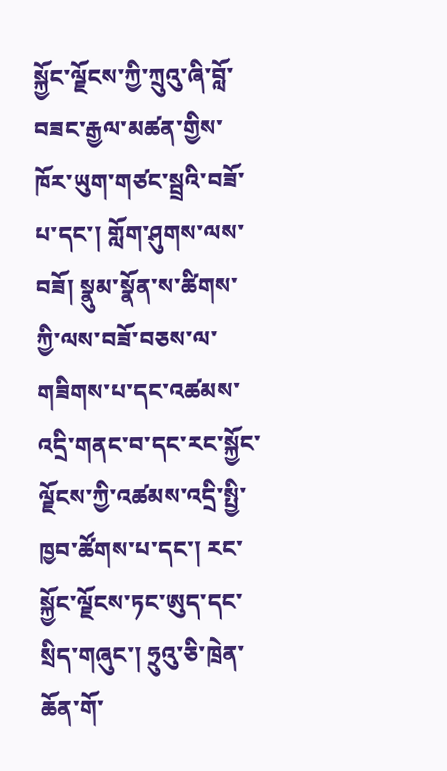སྐྱོང་ལྗོངས་ཀྱི་ཀྲུའུ་ཞི་བློ་བཟང་རྒྱལ་མཚན་གྱིས་ཁོར་ཡུག་གཙང་སྦྲའི་བཟོ་པ་དང་། གློག་ཤུགས་ལས་བཟོ། སྣུམ་སྣོན་ས་ཚིགས་ཀྱི་ལས་བཟོ་བཅས་ལ་གཟིགས་པ་དང་འཚམས་འདྲི་གནང་བ་དང་རང་སྐྱོང་ལྗོངས་ཀྱི་འཚམས་འདྲི་སྤྱི་ཁྱབ་ཚོགས་པ་དང་། རང་སྐྱོང་ལྗོངས་ཏང་ཨུད་དང་སྲིད་གཞུང་། ཧྲུའུ་ཅི་ཁྲེན་ཆོན་གོ་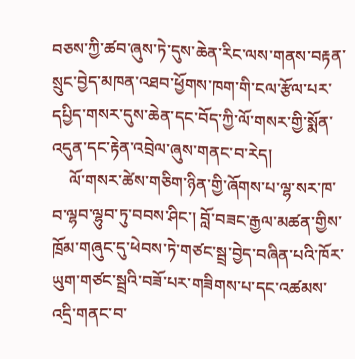བཅས་ཀྱི་ཚབ་ཞུས་ཏེ་དུས་ཆེན་རིང་ལས་གནས་བརྟན་སྲུང་བྱེད་མཁན་འཐབ་ཕྱོགས་ཁག་གི་ངལ་རྩོལ་པར་དཔྱིད་གསར་དུས་ཆེན་དང་བོད་ཀྱི་ལོ་གསར་གྱི་སྨོན་འདུན་དང་རྟེན་འབྲེལ་ཞུས་གནང་བ་རེད།
    ལོ་གསར་ཚེས་གཅིག་ཉིན་གྱི་ཞོགས་པ་ལྷ་སར་ཁ་བ་ལྷབ་ལྷུབ་ཏུ་བབས་ཤིང་། བློ་བཟང་རྒྱལ་མཚན་གྱིས་ཁྲོམ་གཞུང་དུ་ཕེབས་ཏེ་གཙང་སྦྲ་བྱེད་བཞིན་པའི་ཁོར་ཡུག་གཙང་སྦྲའི་བཟོ་པར་གཟིགས་པ་དང་འཚམས་འདྲི་གནང་བ་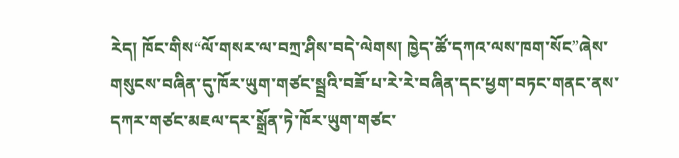རེད། ཁོང་གིས“ལོ་གསར་ལ་བཀྲ་ཤིས་བདེ་ལེགས། ཁྱེད་ཚོ་དཀའ་ལས་ཁག་སོང”ཞེས་གསུངས་བཞིན་དུ་ཁོར་ཡུག་གཙང་སྦྲའི་བཟོ་པ་རེ་རེ་བཞིན་དང་ཕྱག་བཏང་གནང་ནས་དཀར་གཙང་མཇལ་དར་སྒྲོན་ཏེ་ཁོར་ཡུག་གཙང་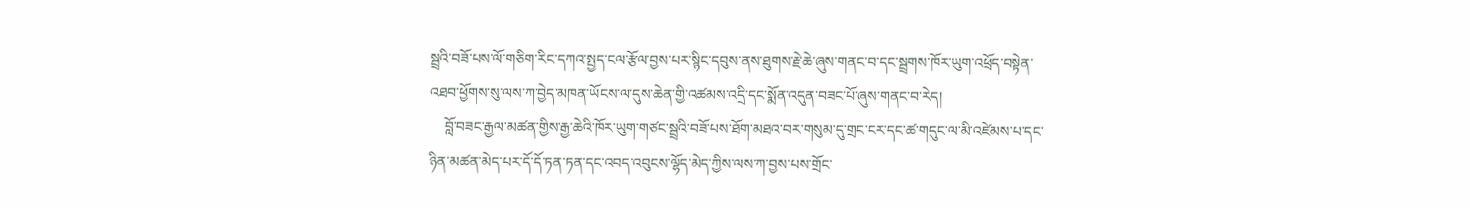སྦྲའི་བཟོ་པས་ལོ་གཅིག་རིང་དཀའ་སྤྱད་ངལ་རྩོལ་བྱས་པར་སྙིང་དབུས་ནས་ཐུགས་རྗེ་ཆེ་ཞུས་གནང་བ་དང་སྦྲགས་ཁོར་ཡུག་འཕྲོད་བསྟེན་འཐབ་ཕྱོགས་སུ་ལས་ཀ་བྱེད་མཁན་ཡོངས་ལ་དུས་ཆེན་གྱི་འཚམས་འདྲི་དང་སྨོན་འདུན་བཟང་པོ་ཞུས་གནང་བ་རེད།
    བློ་བཟང་རྒྱལ་མཚན་གྱིས་རྒྱ་ཆེའི་ཁོར་ཡུག་གཙང་སྦྲའི་བཟོ་པས་ཐོག་མཐའ་བར་གསུམ་དུ་གྲང་ངར་དང་ཚ་གདུང་ལ་མི་འཛེམས་པ་དང་ཉིན་མཚན་མེད་པར་དོ་དོ་ཏན་ཏན་དང་འབད་འབུངས་ལྷོད་མེད་ཀྱིས་ལས་ཀ་བྱས་པས་གྲོང་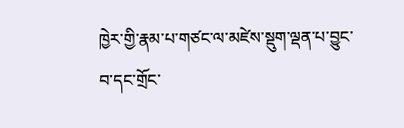ཁྱེར་གྱི་རྣམ་པ་གཙང་ལ་མཛེས་སྡུག་ལྡན་པ་བྱུང་བ་དང་གྲོང་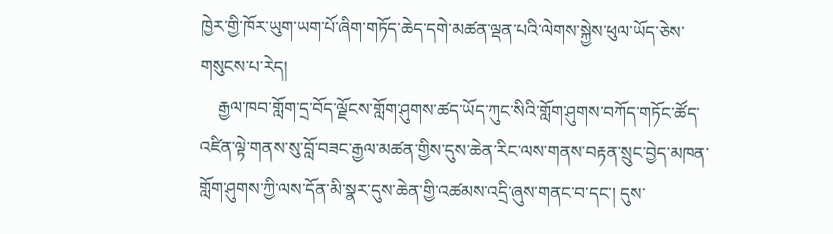ཁྱེར་གྱི་ཁོར་ཡུག་ཡག་པོ་ཞིག་གཏོད་ཆེད་དགེ་མཚན་ལྡན་པའི་ལེགས་སྐྱེས་ཕུལ་ཡོད་ཅེས་གསུངས་པ་རེད།
    རྒྱལ་ཁབ་གློག་དྲ་བོད་ལྗོངས་གློག་ཤུགས་ཚད་ཡོད་ཀུང་སིའི་གློག་ཤུགས་བཀོད་གཏོང་ཚོད་འཛིན་ལྟེ་གནས་སུ་བློ་བཟང་རྒྱལ་མཚན་གྱིས་དུས་ཆེན་རིང་ལས་གནས་བརྟན་སྲུང་བྱེད་མཁན་གློག་ཤུགས་ཀྱི་ལས་དོན་མི་སྣར་དུས་ཆེན་གྱི་འཚམས་འདྲི་ཞུས་གནང་བ་དང་། དུས་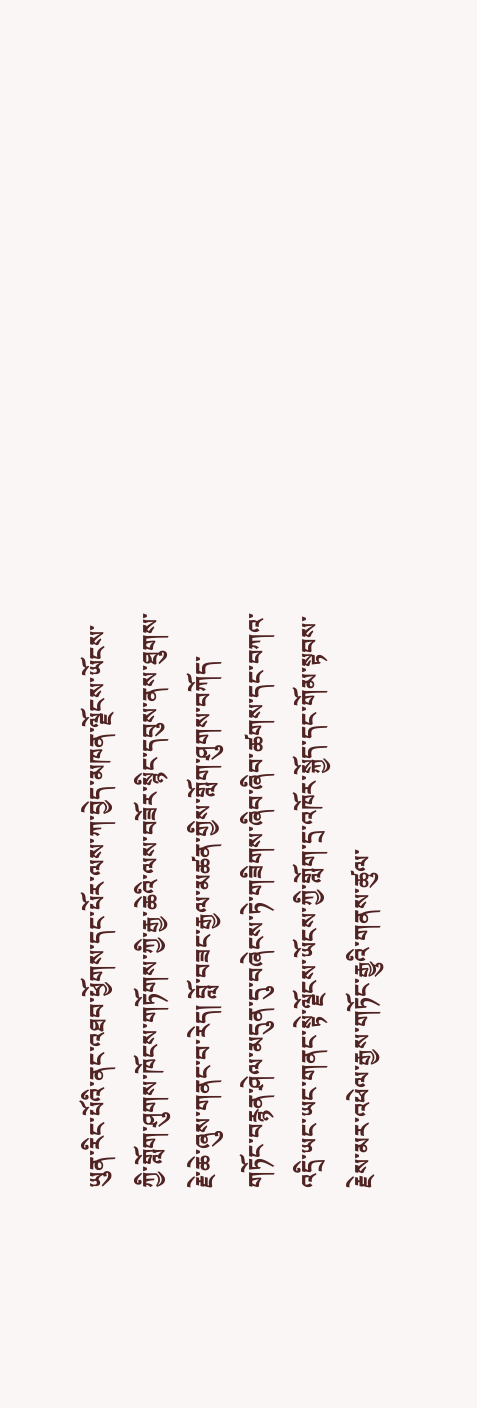ཡུན་རིང་པོའི་ནང་འཐབ་ཕྱོགས་དང་པོར་ལས་ཀ་བྱེད་མཁན་ལྗོངས་ཡོངས་ཀྱི་གློག་ཤུགས་ཁོངས་གཏོགས་ཀྱི་རྒྱ་ཆེའི་ལས་བཟོར་སྙིང་དབུས་ནས་ཐུགས་རྗེ་ཆེ་ཞུས་གནང་བ་རེད། བློ་བཟང་རྒྱལ་མཚན་གྱིས་གློག་ཤུགས་བཀོད་གཏོང་བརྙན་ཤེལ་མདུན་དུ་བཞེངས་ཏེ་གཟིགས་ཞིབ་ཞིབ་ཚགས་དང་བཀའ་འདྲི་ཡང་ཡང་གནང་སྟེ་ལྗོངས་ཡོངས་ཀྱི་གློག་དྲ་འཁོར་སྐྱོད་དང་གོམ་སྟབས་རྗེས་མར་འཕེལ་རྒྱས་གཏོང་རྒྱུའི་གནས་ཚུལ་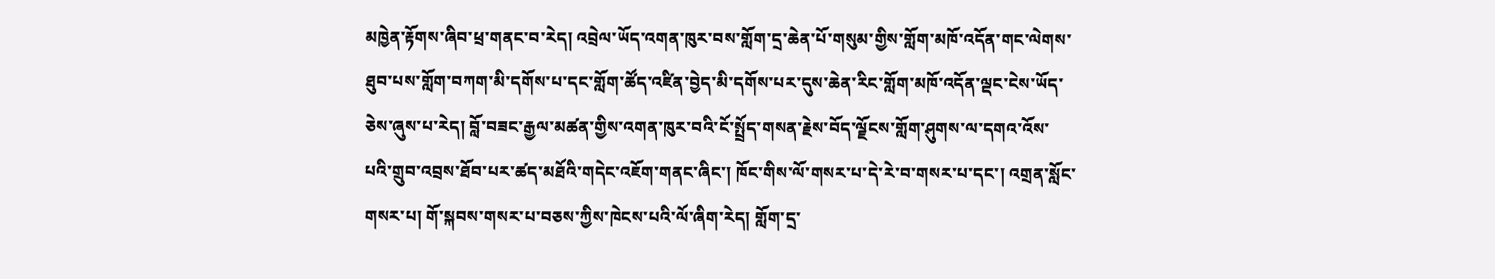མཁྱེན་རྟོགས་ཞིབ་ཕྲ་གནང་བ་རེད། འབྲེལ་ཡོད་འགན་ཁུར་བས་གློག་དྲ་ཆེན་པོ་གསུམ་གྱིས་གློག་མཁོ་འདོན་གང་ལེགས་ཐུབ་པས་གློག་བཀག་མི་དགོས་པ་དང་གློག་ཚོད་འཛིན་བྱེད་མི་དགོས་པར་དུས་ཆེན་རིང་གློག་མཁོ་འདོན་ལྡང་ངེས་ཡོད་ཅེས་ཞུས་པ་རེད། བློ་བཟང་རྒྱལ་མཚན་གྱིས་འགན་ཁུར་བའི་ངོ་སྤྲོད་གསན་རྗེས་བོད་ལྗོངས་གློག་ཤུགས་ལ་དགའ་འོས་པའི་གྲུབ་འབྲས་ཐོབ་པར་ཚད་མཐོའི་གདེང་འཇོག་གནང་ཞིང་། ཁོང་གིས་ལོ་གསར་པ་དེ་རེ་བ་གསར་པ་དང་། འགྲན་སློང་གསར་པ། གོ་སྐབས་གསར་པ་བཅས་ཀྱིས་ཁེངས་པའི་ལོ་ཞིག་རེད། གློག་དྲ་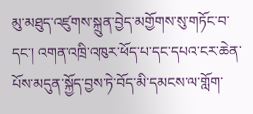མུ་མཐུད་འཛུགས་སྐྲུན་བྱེད་མགྱོགས་སུ་གཏོང་བ་དང་། འགན་འཁྲི་འཁུར་ཕོད་པ་དང་དཔའ་ངར་ཆེན་པོས་མདུན་སྐྱོད་བྱས་ཏེ་བོད་མི་དམངས་ལ་གློག་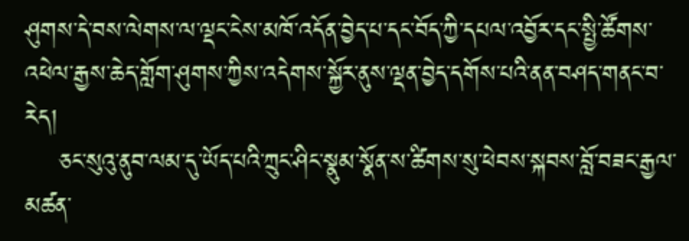ཤུགས་དེ་བས་ལེགས་ལ་ལྡང་ངེས་མཁོ་འདོན་བྱེད་པ་དང་བོད་ཀྱི་དཔལ་འབྱོར་དང་སྤྱི་ཚོགས་འཕེལ་རྒྱས་ཆེད་གློག་ཤུགས་ཀྱིས་འདེགས་སྐྱོར་ནུས་ལྡན་བྱེད་དགོས་པའི་ནན་བཤད་གནང་བ་རེད།
    ཅང་སུའུ་ནུབ་ལམ་དུ་ཡོད་པའི་ཀྲུང་ཤིང་སྣུམ་སྣོན་ས་ཚིགས་སུ་ཕེབས་སྐབས་བློ་བཟང་རྒྱལ་མཚན་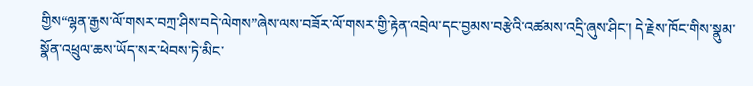གྱིས“ལྷན་རྒྱས་ལོ་གསར་བཀྲ་ཤིས་བདེ་ལེགས”ཞེས་ལས་བཟོར་ལོ་གསར་གྱི་རྟེན་འབྲེལ་དང་བྱམས་བརྩེའི་འཚམས་འདྲི་ཞུས་ཤིང་། དེ་རྗེས་ཁོང་གིས་སྣུམ་སྣོན་འཕྲུལ་ཆས་ཡོད་སར་ཕེབས་ཏེ་མིང་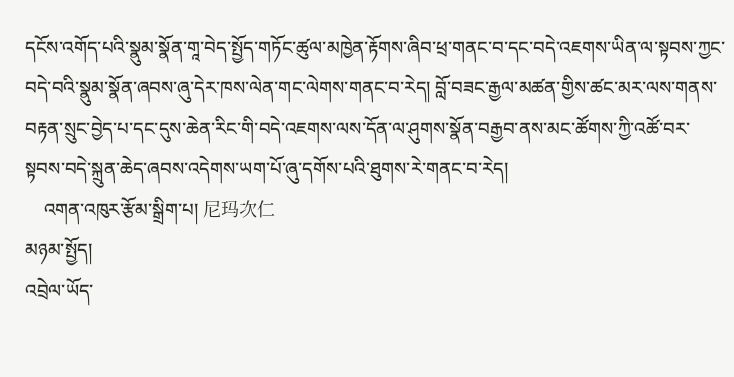དངོས་འགོད་པའི་སྣུམ་སྣོན་གཱ་བེད་སྤྱོད་གཏོང་ཚུལ་མཁྱེན་རྟོགས་ཞིབ་ཕྲ་གནང་བ་དང་བདེ་འཇགས་ཡིན་ལ་སྟབས་ཀྱང་བདེ་བའི་སྣུམ་སྣོན་ཞབས་ཞུ་དེར་ཁས་ལེན་གང་ལེགས་གནང་བ་རེད། བློ་བཟང་རྒྱལ་མཚན་གྱིས་ཚང་མར་ལས་གནས་བརྟན་སྲུང་བྱེད་པ་དང་དུས་ཆེན་རིང་གི་བདེ་འཇགས་ལས་དོན་ལ་ཤུགས་སྣོན་བརྒྱབ་ནས་མང་ཚོགས་ཀྱི་འཚོ་བར་སྟབས་བདེ་སྐྲུན་ཆེད་ཞབས་འདེགས་ཡག་པོ་ཞུ་དགོས་པའི་ཐུགས་རེ་གནང་བ་རེད།
    འགན་འཁུར་རྩོམ་སྒྲིག་པ། 尼玛次仁
མཉམ་སྤྱོད།
འབྲེལ་ཡོད་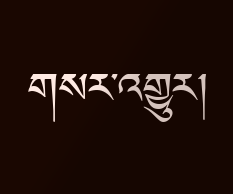གསར་འགྱུར།